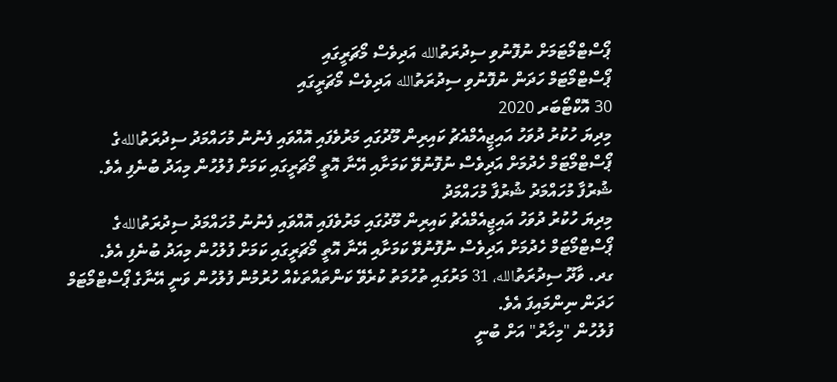ޕޯސްޓްމޯޓަމަށް ނުފޮނުވި ސިދުރަތުالله އަދިވެސް މޯޗަރީގައި
ޕޯސްޓްމޯޓަމް ހަދަން ނުފޮނުވި ސިދުރަތުالله އަދިވެސް މޯޗަރީގައި
30 އޮކްޓޯބަރ 2020
މިދިޔަ ހުކުރު ދުވަހު އައިޖީއެމްއެޗު ކައިރިން މޫދުގައި މަރުވެފައި އޮއްވައި ފެނުނު މުހައްމަދު ސިދުރަތުاللهގެ ޕޯސްޓްމޯޓަމް ހެދުމަށް އަދިވެސް ނުފޮނުވޭ ކަމަށާއި އޭނާ އޮތީ މޯޗަރީގައި ކަމަށް ފުލުހުން މިއަދު ބުނެފި އެވެ.
ޝުރުފާ މުހައްމަދު ޝުރުފާ މުހައްމަދު
މިދިޔަ ހުކުރު ދުވަހު އައިޖީއެމްއެޗު ކައިރިން މޫދުގައި މަރުވެފައި އޮއްވައި ފެނުނު މުހައްމަދު ސިދުރަތުاللهގެ ޕޯސްޓްމޯޓަމް ހެދުމަށް އަދިވެސް ނުފޮނުވޭ ކަމަށާއި އޭނާ އޮތީ މޯޗަރީގައި ކަމަށް ފުލުހުން މިއަދު ބުނެފި އެވެ.
ގދ. ވާދޫ ސިދުރަތުالله، 31 މަރުގައި ތުހުމަތު ކުރެވޭ ކަންތައްތަކެއް ހުރުމުން ފުލުހުން ވަނީ އޭނާގެ ޕޯސްޓްމޯޓަމް ހަދަން ނިންމައިފަ އެވެ.
ފުލުހުން "މިހާރު" އަށް ބުނީ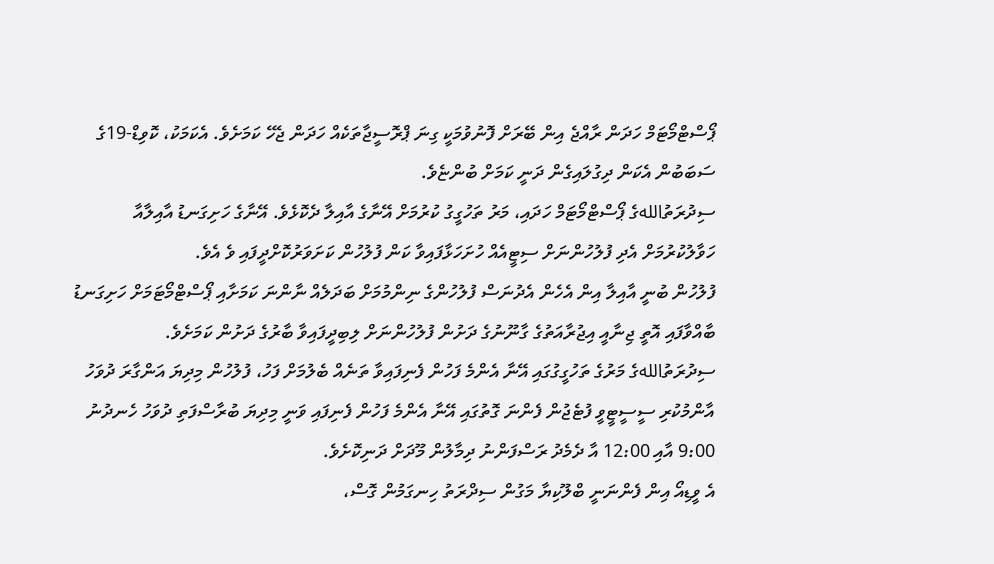ޕޯސްޓްމޯޓަމް ހަދަން ރާއްޖެ އިން ބޭރަށް ފޮނުވުމަކީ ގިނަ ޕްރޮސީޖާތަކެއް ހަދަން ޖެހޭ ކަމަށެވެ. އެކަމަކު، ކޮވިޑް-19ގެ ސަބަބުން އެކަން ދިގުލައިގެން ދަނީ ކަމަށް ބުންޏެވެ.
ސިދުރަތުاللهގެ ޕޯސްޓްމޯޓަމް ހަދައި، މަރު ތަހުގީގު ކުރުމަށް އޭނާގެ އާއިލާ ދެކޮޅެވެ. އޭނާގެ ހަށިގަނޑު އާއިލާއާ ހަވާލުކުރުމަށް އެދި ފުލުހުންނަށް ސިޓީއެއް ހުށަހަޅާފައިވާ ކަން ފުލުހުން ކަށަވަރުކޮށްދީފައި ވެ އެވެ.
ފުލުހުން ބުނީ އާއިލާ އިން އެހެން އެދުނަސް ފުލުހުންގެ ނިންމުމަށް ބަދަލެއް ނާންނަ ކަމަށާއި ޕޯސްޓްމޯޓަމަށް ހަށިގަނޑު ބާއްވާފައި އޮތީ ޖިނާއީ އިޖުރާއަތުގެ ގާނޫނުގެ ދަށުން ފުލުހުންނަށް ލިބިދީފައިވާ ބާރުގެ ދަށުން ކަމަށެވެ.
ސިދުރަތުاللهގެ މަރުގެ ތަހުގީގުގައި އޭނާ އެންމެ ފަހުން ފެނިފައިވާ ތަނެއް ބެލުމަށް ފަހު، ފުލުހުން މިދިޔަ އަންގާރަ ދުވަހު އާންމުކުރި ސީސީޓީވީ ފުޓެޖުން ފެންނަ ގޮތުގައި އޭނާ އެންމެ ފަހުން ފެނިފައި ވަނީ މިދިޔަ ބުރާސްފަތި ދުވަހު ހެނދުނު 9:00 އާއި 12:00 އާ ދެމެދު ރަސްފަންނު ދިމާލުން މޫދަށް ދަނިކޮށެވެ.
އެ ވީޑިއޯ އިން ފެންނަނީ ބްލޫކިޔާ މަގުން ސިދްރަތު ހިނގަމުން ގޮސް،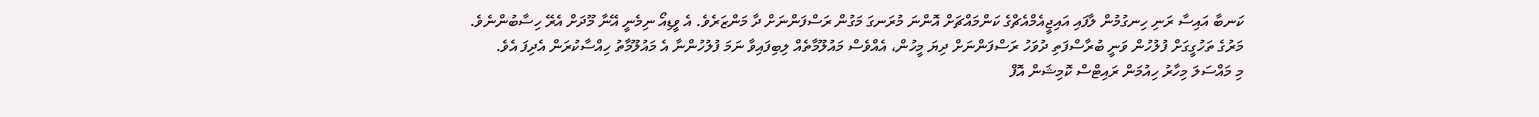ކަނބާ އައިސާ ރަނި ހިނގުމުން ލާފައި އައިޖީއެމްއެޗްގެ ކަންމައްޗަށް އޮންނަ މުރަނގަ މަގުން ރަސްފަންނަށް ދާ މަންޒަރެވެ. އެ ވީޑިއޯ ނިމެނީ އޭނާ މޫދަށް އެރޭ ހިސާބުންނެވެ.
މަރުގެ ތަހުގީގަށް ފުލުހުން ވަނީ ބުރާސްފަތި ދުވަހު ރަސްފަންނަށް ދިޔަ މީހުން، އެއްވެސް މައުލޫމާތެއް ލިބިފައިވާ ނަމަ ފުލުހުންނާ އެ މައުލޫމާތު ހިއްސާކުރަން އެދިފަ އެވެ.
މި މައްސަލަ މިހާރު ހިއުމަން ރައިޓްސް ކޮމިޝަން އޮފް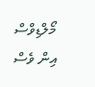މޯލްޑިވްސް އިން ވެސް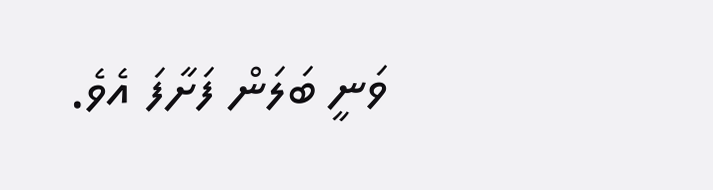ވަނީ ބަލަން ފަށާފަ އެވެ.